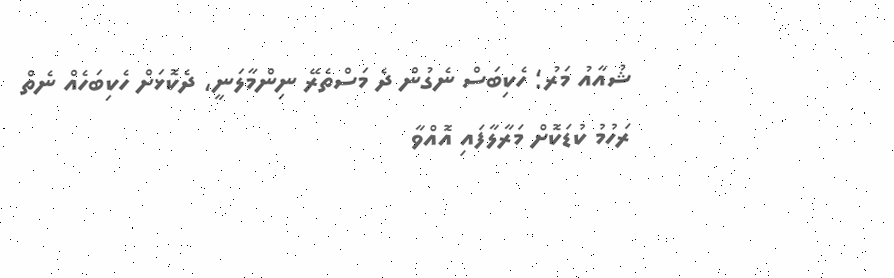ޝުއާއު މަރު؛ ހެކިބަސް ނެގުން ދެ މަސްތެރޭ ނިންމާލަނީ، ދެކޮޅަށް ހެކިބަހެއް ނެތް
ރަހުމު ކުޑަކޮށް މަރާލާފައި އޮއްވާ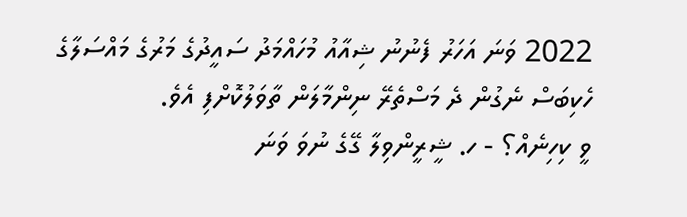2022 ވަނަ އަހަރު ފެނުނު ޝިއާއު މުހައްމަދު ސައީދުގެ މަރުގެ މައްސަލާގެ ހެކިބަސް ނެގުން ދެ މަސްތެރޭ ނިންމާލަން ތާވަލުކޮށްފި އެވެ.
ވީ ކިހިނެއް؟ - ހ. ޝީރީންވިލާ ގޭގެ ނުވަ ވަނަ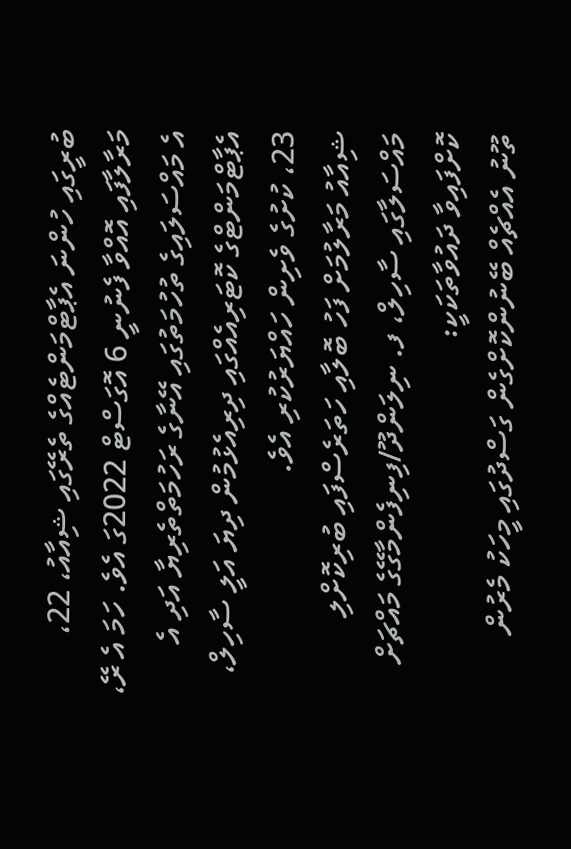ބުރީގައި ހުންނަ އެޕާޓްމަންޓެއްގެ ތެރޭގައި ޝިއާއު، 22، މަރާލާފައި އޮއްވާ ފެނުނީ 6 އޮގަސްޓް 2022ގަ އެވެ. ހަމަ އެ ރޭ، އެ މައްސަލައިގެ ތުހުމަތުގައި އޭނާގެ ރަހުމަތްތެރިޔާ އަދި އެ އެޕާޓްމަންޓްގެ ކޮޓަރިއެއްގައި ދިރިއެޅުމުން ދިޔަ އަލީ ސާހިލް، 23، ކުށުގެ ވެށިން ހައްޔަރުކުރި އެވެ.
ޝިއާއު މަރާލުމަށް ފަހު ބޮލާއި ހަތަރެސްފައި ބުރިކޮށްލި މައްސަލާގައި ސާހިލް، ފ. ނިލަންދޫ/ފިނިފެންމާގޭގެ މައްޗަށް ކޮށްފައިވާ ދައުވާތަކަކީ:
ތޫނު އެއްޗެއް ބޭނުންކޮށްގެން ގަސްދުގައި މީހަކު މެރުން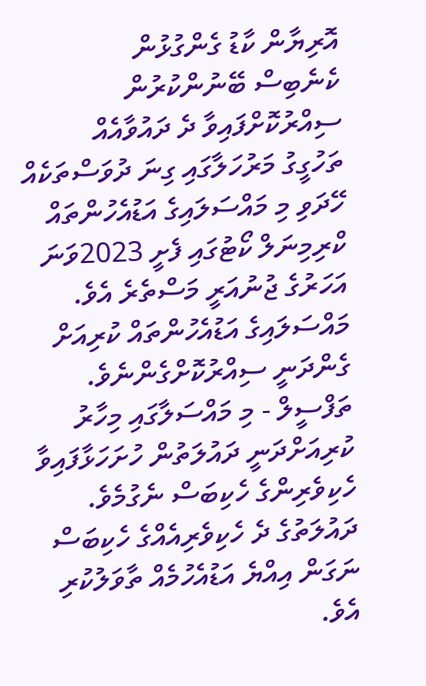އޮރިޔާން ކާޑު ގެންގުޅުން
ކެނެބިސް ބޭނުންކުރުން
ސިއްރުކޮށްފައިވާ ދެ ދައުވާއެއް
ތަހުގީގު މަރުހަލާގައި ގިނަ ދުވަސްތަކެއް ހޭދަވި މި މައްސަލައިގެ އަޑުއެހުންތައް ކްރިމިނަލް ކޯޓުގައި ފެށީ 2023ވަނަ އަހަރުގެ ޖުނުއަރީ މަސްތެރެ އެވެ. މައްސަލައިގެ އަޑުއެހުންތައް ކުރިއަށް ގެންދަނީ ސިއްރުކޮށްގެންނެވެ.
ތަފްސީލް - މި މައްސަލާގައި މިހާރު ކުރިއަށްދަނީ ދައުލަތުން ހުށަހަޅާފައިވާ ހެކިވެރިންގެ ހެކިބަސް ނެގުމެވެ. ދައުލަތުގެ ދެ ހެކިވެރިއެއްގެ ހެކިބަސް ނަގަން އިއްޔެ އަޑުއެހުމެއް ތާވަލުކުރި އެވެ.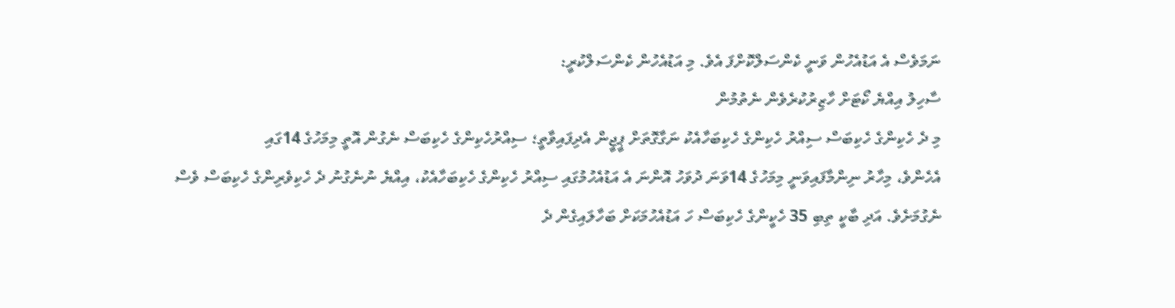ނަމަވެސް އެ އަޑުއެހުން ވަނީ ކެންސަލްކޮށްފަ އެވެ. މި އަޑުއެހުން ކެންސަލްކުރީ:
ސާހިލު އިއްޔެ ކޯޓަށް ހާޒިރުކުރެވެން ނެތުމުން
މި ދެ ހެކިންގެ ހެކިބަސް ސިއްރު ހެކިންގެ ހެކިބަހާއެކު ނަގާގޮތަށް ޕީޖީން އެދިފައިވާތީ؛ ސިއްރުހެކިންގެ ހެކިބަސް ނެގުން އޮތީ މިމަހުގެ 14ގައި
އެހެންވެ، މިހާރު ނިންމާފައިވަނީ މިމަހުގެ 14ވަނަ ދުވަހު އޮންނަ އެ އަޑުއެހުމުގައި ސިއްރު ހެކިންގެ ހެކިބަހާއެކު، އިއްޔެ ނުނެގުނު ދެ ހެކިވެރިންގެ ހެކިބަސް ވެސް ނެގުމަށެވެ. އަދި ބާކީ ތިބި 35 ހެކީންގެ ހެކިބަސް ހަ އަޑުއެހުމަކަށް ބަހާލައިގެން ދެ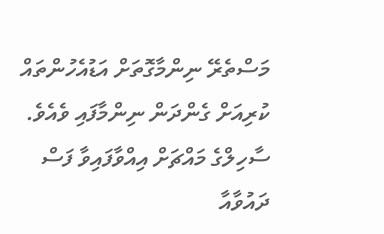މަސްތެރޭ ނިންމާގޮތަށް އަޑުއެހުންތައް ކުރިއަށް ގެންދަން ނިންމާފައި ވެއެވެ.
ސާހިލްގެ މައްޗަށް އިއްވާފައިވާ ފަސް ދައުވާއާ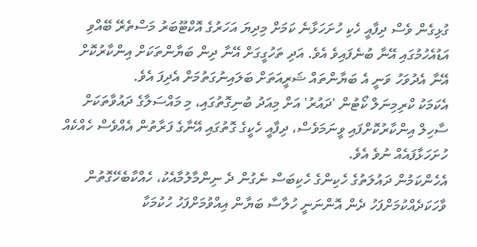ގުޅިގެން ވެސް ދިފާއީ ހެކި ހުށަހަޅާނެ ކަމަށް މިދިޔަ އަހަރުގެ އޮކްޓޫބަރު މަސްތެރޭ ބޭއްވި އަޑުއެހުމުގައި އޭނާ ބުނެފައިވެ އެވެ. އަދި ތަހުގީގަށް އޭނާ ދިން ބަޔާންތަކަށް އިންކާރުކޮށް އޭނާ އެދުވަހު ވަނީ އެ ބަޔާންތައް ޝަރީއަތަށް ބަލައިނުގަތުމަށް އެދިފަ އެވެ.
އެކަމަކު ކްރިމިނަލް ކޯޓުން 'ދައުރު' އަށް މިއަދު ބުނިގޮތުގައި، މި މައްސަލާގެ ދައުވާތަކަށް ސާހިލް އިންކާރުކޮށްފައި ވީނަމަވެސް، ދިފާއީ ހެކީގެ ގޮތުގައި އޭނާގެ ފަރާތުން އެއްވެސް ހެއްކެއް ހުށަހަޅާފައެއް ނުވެ އެވެ.
އެހެންކަމުން ދައުލަތުގެ ހެކިންގެ ހެކިބަސް ނެގުން ދެ ނިންމާލުމާއެކު، ހެއްކާބެހޭގޮތުން ވާހަކަދެއްކުމަށްފަހު ދެން އޮންނަނީ ހުލާސާ ބަޔާން އިއްވުމަށްފަހު ހުކުމަކާ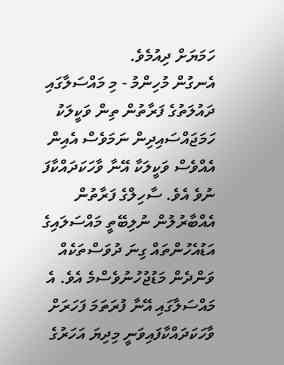ހަމަޔަށް ދިއުމެވެ.
އެނގުން މުހިންމު - މި މައްސަލާގައި ދައުލަތުގެ ފަރާތުން ތިން ވަކީލަކު ހަމަޖައްސައިދިން ނަމަވެސް އެއިން އެއްވެސް ވަކީލަކާ އޭނާ ވާހަކަދައްކާފަ ނުވެ އެވެ. ސާހިލްގެ ފަރާތުން އެއްބާރުލުން ނުލިބޭތީ މައްސަލައިގެ އަޑުއެހުންތައް ގިނަ ދުވަސްތަކެއް ވަންދެން މަޑުޖުހުނުވެސްމެ އެވެ. އެ މައްސަލާގައި އޭނާ ފުރަތަމަ ފަހަރަށް ވާހަކަދައްކާފައިވަނީ މިދިޔަ އަހަރުގެ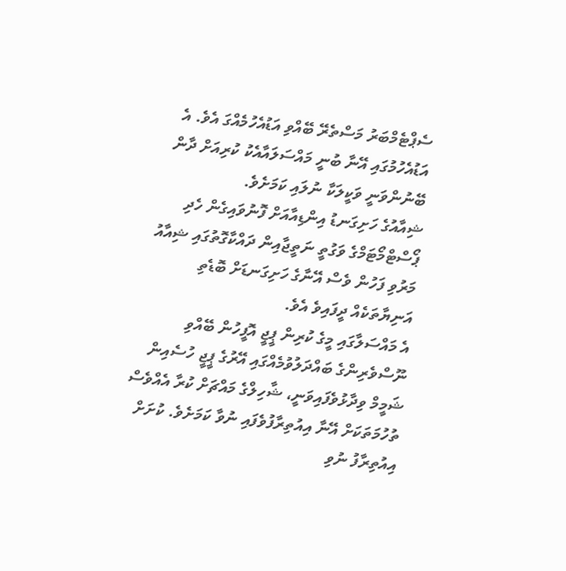ސެޕްޓެމްބަރު މަސްތެރޭ ބޭއްވި އަޑުއެހުމެއްގަ އެވެ. އެ އަޑުއެހުމުގައި އޭނާ ބުނީ މައްސަލައާއެކު ކުރިއަށް ދާން ބޭނުންވަނީ ވަކީލަކާ ނުލައި ކަމަށެވެ.
ޝިއާއުގެ ހަށިގަނޑު އިންޑިއާއަށް ފޮނުވައިގެން ހެދި ޕޯސްޓްމޯޓަމްގެ ވަގުތީ ނަތީޖާއިން ދައްކާގޮތުގައި ޝިއާއު މަރުވި ފަހުން ވެސް އޭނާގެ ހަށިގަނޑަށް ބޮޑެތި އަނިޔާތަކެއް ދީފައިވެ އެވެ.
އެ މައްސަލާގައި މީގެ ކުރިން ޕީޖީ އޮފީހުން ބޭއްވި ނޫސްވެރިންގެ ބައްދަލުވުމެއްގައި އޭރުގެ ޕީޖީ ހުސެއިން ޝަމީމް ވިދާޅުވެފައިވަނީ، ޝާހިލްގެ މައްޗަށް ކުރާ އެއްވެސް ތުހުމަތަކަށް އޭނާ އިއުތިރާފުވެފައި ނުވާ ކަމަށެވެ. ކުށަށް އިއުތިރާފު ނުވި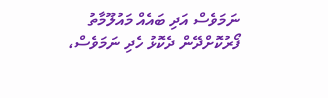ނަމަވެސް އަދި ބައެއް މައުލޫމާތު ފޯރުކޮށްދޭން ދެކޮޅު ހެދި ނަމަވެސް،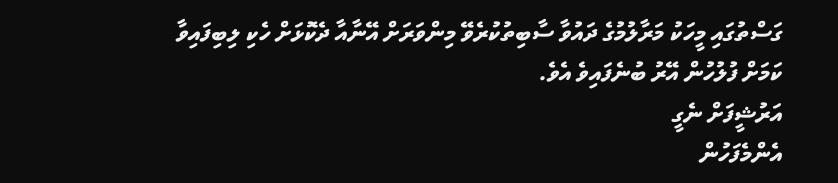ގަސްތުގައި މީހަކު މަރާލުމުގެ ދައުވާ ސާބިތުކުރެވޭ މިންވަރަށް އޭނާއާ ދެކޮޅަށް ހެކި ލިބިފައިވާ ކަމަށް ފުލުހުން އޭރު ބުނެފައިވެ އެވެ.
އަރުޝީފަށް ނެގީ
އެންމެފަހުން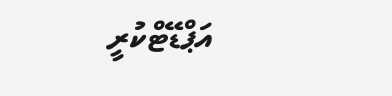އަޕްޑޭޓްކުރީ